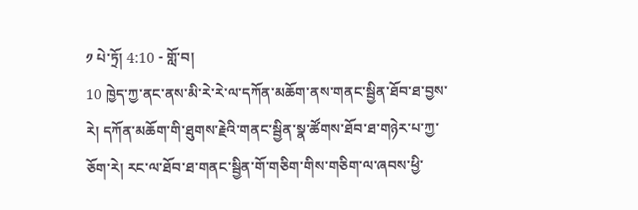༡ པེ་ཏྲོ། 4:10 - གློ་བ།
10 ཁྱེད་ཀྱ་ནང་ནས་མི་རེ་རེ་ལ་དཀོན་མཆོག་ནས་གནང་སྦྱིན་ཐོབ་ཐ་བྱས་རེ། དཀོན་མཆོག་གི་ཐུགས་རྗེའི་གནང་སྦྱིན་སྣ་ཚོགས་ཐོབ་ཐ་གཉེར་པ་ཀྱ་ཅོག་རེ། རང་ལ་ཐོབ་ཐ་གནང་སྦྱིན་གོ་གཅིག་གིས་གཅིག་ལ་ཞབས་ཕྱི་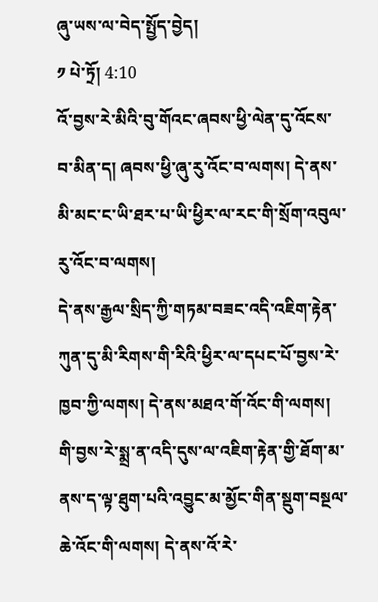ཞུ་ཡས་ལ་བེད་སྤྱོད་བྱེད།
༡ པེ་ཏྲོ། 4:10
འོ་བྱས་རེ་མིའི་བུ་གོའང་ཞབས་ཕྱི་ལེན་དུ་འོངས་བ་མིན་ད། ཞབས་ཕྱི་ཞུ་རུ་འོང་བ་ལགས། དེ་ནས་མི་མང་ང་ཡི་ཐར་པ་ཡི་ཕྱིར་ལ་རང་གི་སྲོག་འབུལ་རུ་འོང་བ་ལགས།
དེ་ནས་རྒྱལ་སྲིད་ཀྱི་གཏམ་བཟང་འདི་འཇིག་རྟེན་ཀུན་དུ་མི་རིགས་གི་རིའི་ཕྱིར་ལ་དཔང་པོ་བྱས་རེ་ཁྱབ་ཀྱི་ལགས། དེ་ནས་མཐའ་གོ་འོང་གི་ལགས།
གི་བྱས་རེ་སྨྲ་ན་འདི་དུས་ལ་འཇིག་རྟེན་གྱི་ཐོག་མ་ནས་ད་ལྟ་ཐུག་པའི་འབྱུང་མ་མྱོང་གིན་སྡུག་བསྔལ་ཆེ་འོང་གི་ལགས། དེ་ནས་འོ་རེ་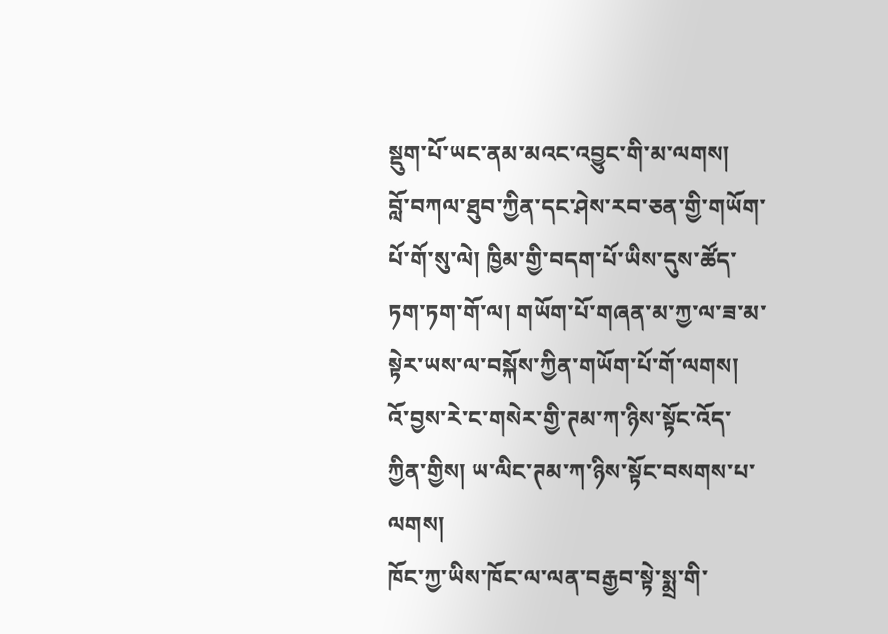སྡུག་པོ་ཡང་ནམ་མའང་འབྱུང་གི་མ་ལགས།
བློ་བཀལ་ཐུབ་ཀྱིན་དང་ཤེས་རབ་ཅན་གྱི་གཡོག་པོ་གོ་སུ་ལེ། ཁྱིམ་གྱི་བདག་པོ་ཡིས་དུས་ཚོད་ཏག་ཏག་གོ་ལ། གཡོག་པོ་གཞན་མ་ཀྱ་ལ་ཟ་མ་སྟེར་ཡས་ལ་བསྐོས་ཀྱིན་གཡོག་པོ་གོ་ལགས།
འོ་བྱས་རེ་ང་གསེར་གྱི་ཊམ་ཀ་ཉིས་སྟོང་འོད་ཀྱིན་གྱིས། ཡ་ལིང་ཊམ་ཀ་ཉིས་སྟོང་བསགས་པ་ལགས།
ཁོང་ཀྱ་ཡིས་ཁོང་ལ་ལན་བརྒྱབ་སྟེ་སྨྲ་གི་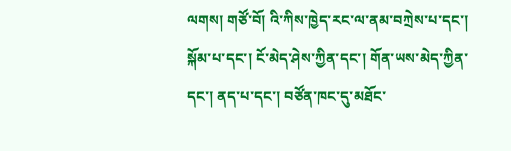ལགས། གཙོ་བོ། འི་ཀིས་ཁྱེད་རང་ལ་ནམ་བཀྲེས་པ་དང་། སྐོམ་པ་དང་། ངོ་མེད་ཤེས་ཀྱིན་དང་། གོན་ཡས་མེད་ཀྱིན་དང་། ནད་པ་དང་། བཙོན་ཁང་དུ་མཐོང་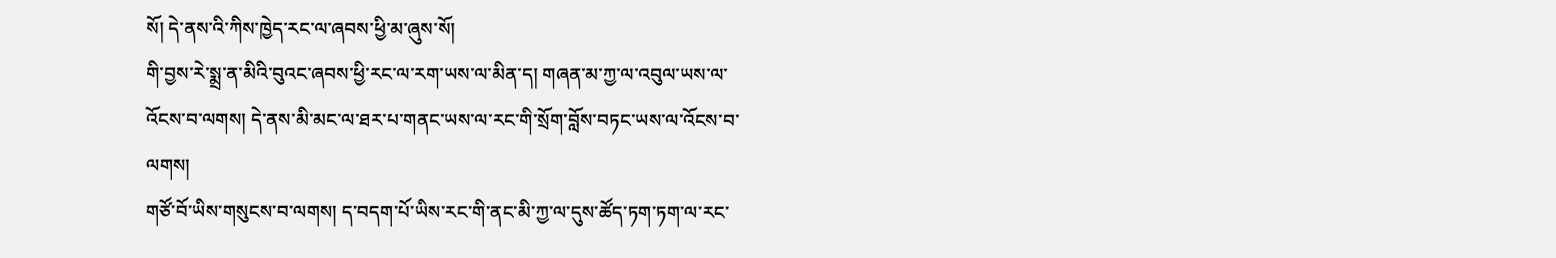སོ། དེ་ནས་འི་ཀིས་ཁྱེད་རང་ལ་ཞབས་ཕྱི་མ་ཞུས་སོ།
གི་བྱས་རེ་སྨྲ་ན་མིའི་བུའང་ཞབས་ཕྱི་རང་ལ་རག་ཡས་ལ་མིན་ད། གཞན་མ་ཀྱ་ལ་འབུལ་ཡས་ལ་འོངས་བ་ལགས། དེ་ནས་མི་མང་ལ་ཐར་པ་གནང་ཡས་ལ་རང་གི་སྲོག་བློས་བཏང་ཡས་ལ་འོངས་བ་ལགས།
གཙོ་བོ་ཡིས་གསུངས་བ་ལགས། ད་བདག་པོ་ཡིས་རང་གི་ནང་མི་ཀྱ་ལ་དུས་ཚོད་ཏག་ཏག་ལ་རང་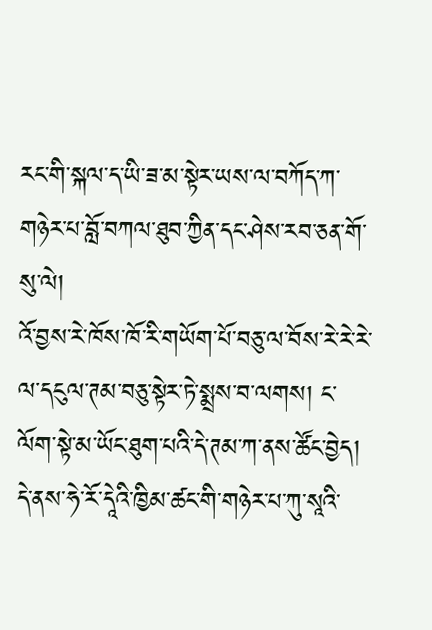རང་གི་སྐལ་ད་ཡི་ཟ་མ་སྟེར་ཡས་ལ་བཀོད་ཀ་གཉེར་པ་བློ་བཀལ་ཐུབ་ཀྱིན་དང་ཤེས་རབ་ཅན་གོ་སུ་ལེ།
འོ་བྱས་རེ་ཁོས་ཁོ་རི་གཡོག་པོ་བཅུ་ལ་བོས་རེ་རེ་རེ་ལ་དངུལ་ཊམ་བཅུ་སྟེར་ཏེ་སྨྲས་བ་ལགས། ང་ལོག་སྟེ་མ་ཡོང་ཐུག་པའི་དེ་ཊམ་ཀ་ནས་ཚོང་བྱེད།
དེ་ནས་ཧེ་རོ་དཱེའི་ཁྱིམ་ཚང་གི་གཉེར་པ་ཀུ་སཱའི་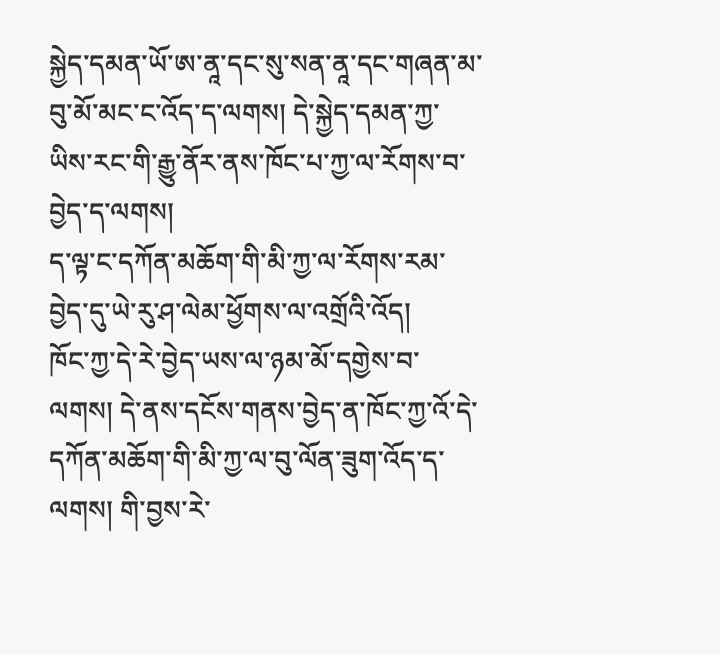སྐྱེད་དམན་ཡོ་ཨ་ནཱ་དང་སུ་སན་ནཱ་དང་གཞན་མ་བུ་མོ་མང་ང་འོད་ད་ལགས། དེ་སྐྱེད་དམན་ཀྱ་ཡིས་རང་གི་རྒྱུ་ནོར་ནས་ཁོང་པ་ཀྱ་ལ་རོགས་བ་བྱེད་ད་ལགས།
ད་ལྟ་ང་དཀོན་མཆོག་གི་མི་ཀྱ་ལ་རོགས་རམ་བྱེད་དུ་ཡེ་རུ་ཤ་ལེམ་ཕྱོགས་ལ་འགྲོའི་འོད།
ཁོང་ཀྱ་དེ་རེ་བྱེད་ཡས་ལ་ཉམ་མོ་དགྱེས་བ་ལགས། དེ་ནས་དངོས་གནས་བྱེད་ན་ཁོང་ཀྱ་འོ་དེ་དཀོན་མཆོག་གི་མི་ཀྱ་ལ་བུ་ལོན་ཟུག་འོད་ད་ལགས། གི་བྱས་རེ་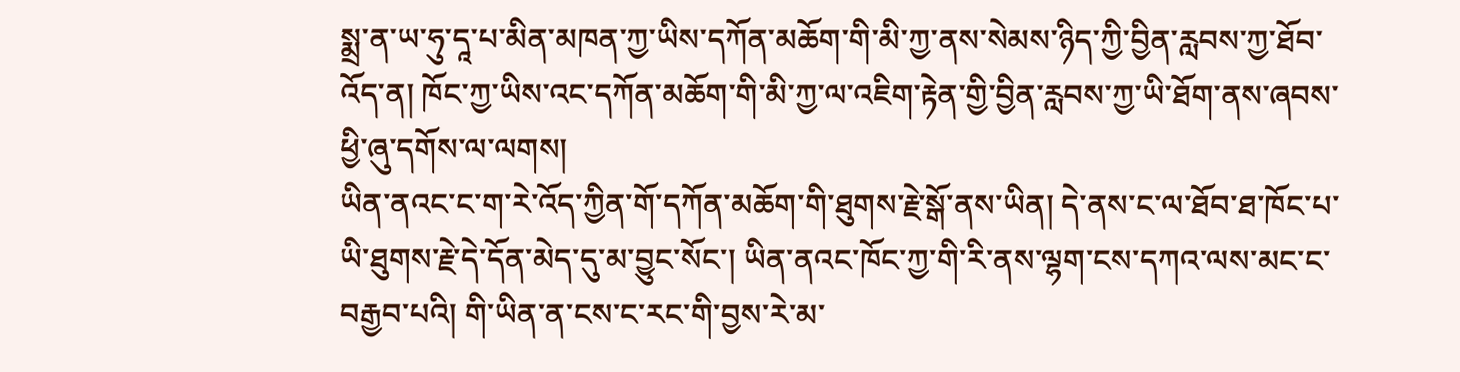སྨྲ་ན་ཡ་ཧུ་དཱ་པ་མིན་མཁན་ཀྱ་ཡིས་དཀོན་མཆོག་གི་མི་ཀྱ་ནས་སེམས་ཉིད་ཀྱི་བྱིན་རླབས་ཀྱ་ཐོབ་འོད་ན། ཁོང་ཀྱ་ཡིས་འང་དཀོན་མཆོག་གི་མི་ཀྱ་ལ་འཇིག་རྟེན་གྱི་བྱིན་རླབས་ཀྱ་ཡི་ཐོག་ནས་ཞབས་ཕྱི་ཞུ་དགོས་ལ་ལགས།
ཡིན་ནའང་ང་ག་རེ་འོད་ཀྱིན་གོ་དཀོན་མཆོག་གི་ཐུགས་རྗེ་སྒོ་ནས་ཡིན། དེ་ནས་ང་ལ་ཐོབ་ཐ་ཁོང་པ་ཡི་ཐུགས་རྗེ་དེ་དོན་མེད་དུ་མ་བྱུང་སོང་། ཡིན་ནའང་ཁོང་ཀྱ་གི་རི་ནས་ལྷག་ངས་དཀའ་ལས་མང་ང་བརྒྱབ་པའི། གི་ཡིན་ན་ངས་ང་རང་གི་བྱས་རེ་མ་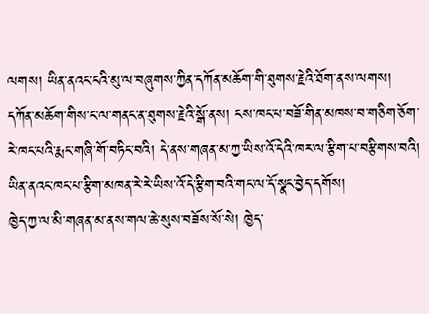ལགས། ཡིན་ནའང་ངའི་མུ་ལ་བཞུགས་ཀྱིན་དཀོན་མཆོག་གི་ཐུགས་རྗེའི་ཐོག་ནས་ལགས།
དཀོན་མཆོག་གིས་ང་ལ་གནང་ན་ཐུགས་རྗེའི་སྒོ་ནས། ངས་ཁང་པ་བཟོ་གིན་མཁས་བ་གཅིག་ཅོག་རེ་ཁང་པའི་རྨང་གཞི་གོ་བཏིང་བའི། དེ་ནས་གཞན་མ་ཀྱ་ཡིས་འོ་དེའི་ཁར་ལ་རྩིག་པ་བརྩིགས་བའི། ཡིན་ནའང་ཁང་པ་རྩིག་མཁན་རེ་རེ་ཡིས་འོ་དེ་རྩིག་བའི་གང་ལ་དོ་སྣང་བྱེད་དགོས།
ཁྱེད་ཀྱ་ལ་མི་གཞན་མ་ནས་གལ་ཆེ་སུས་བཟོས་སོ་སེ། ཁྱེད་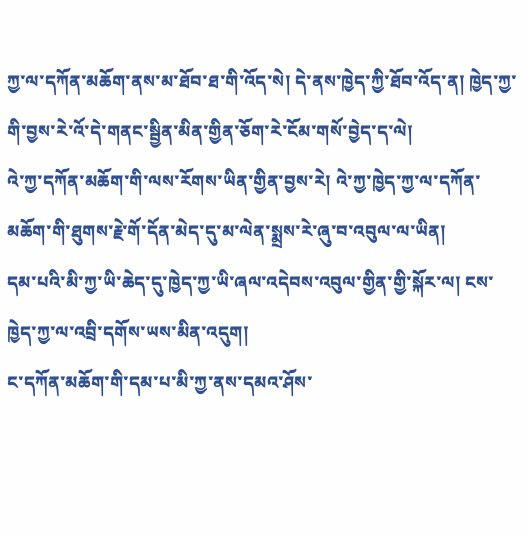ཀྱ་ལ་དཀོན་མཆོག་ནས་མ་ཐོབ་ཐ་གི་འོད་སེ། དེ་ནས་ཁྱེད་ཀྱི་ཐོབ་འོད་ན། ཁྱེད་ཀྱ་གི་བྱས་རེ་འོ་དེ་གནང་སྦྱིན་མིན་གྱིན་ཅོག་རེ་ངོམ་གསོ་བྱེད་ད་ལེ།
འེ་ཀྱ་དཀོན་མཆོག་གི་ལས་རོགས་ཡིན་གྱིན་བྱས་རེ། འེ་ཀྱ་ཁྱེད་ཀྱ་ལ་དཀོན་མཆོག་གི་ཐུགས་རྗེ་གོ་དོན་མེད་དུ་མ་ལེན་སྨྲས་རེ་ཞུ་བ་འབུལ་ལ་ཡིན།
དམ་པའི་མི་ཀྱ་ཡི་ཆེད་དུ་ཁྱེད་ཀྱ་ཡི་ཞལ་འདེབས་འབུལ་གྱིན་གྱི་སྐོར་ལ། ངས་ཁྱེད་ཀྱ་ལ་འབྲི་དགོས་ཡས་མིན་འདུག།
ང་དཀོན་མཆོག་གི་དམ་པ་མི་ཀྱ་ནས་དམའ་ཤོས་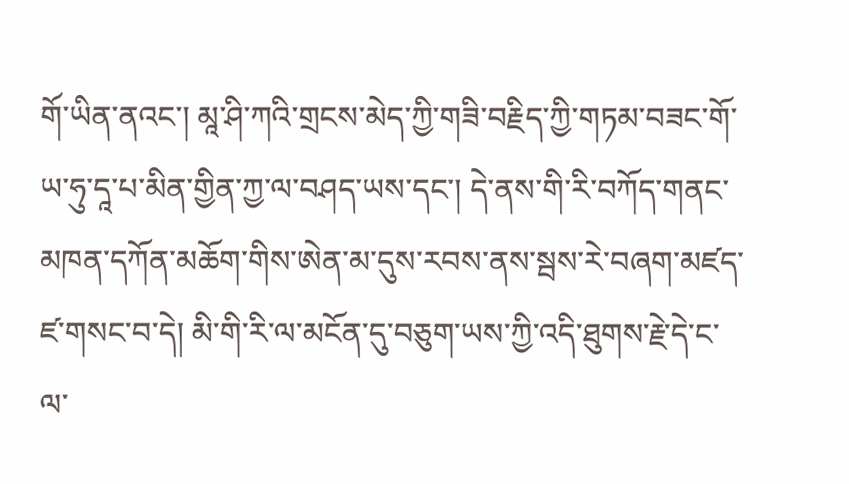གོ་ཡིན་ནའང་། མཱ་ཤི་ཀའི་གྲངས་མེད་ཀྱི་གཟི་བརྗིད་ཀྱི་གཏམ་བཟང་གོ་ཡ་ཧུ་དཱ་པ་མིན་གྱིན་ཀྱ་ལ་བཤད་ཡས་དང་། དེ་ནས་གི་རི་བཀོད་གནང་མཁན་དཀོན་མཆོག་གིས་ཨེན་མ་དུས་རབས་ནས་སྦས་རེ་བཞག་མཛད་ཛ་གསང་བ་དེ། མི་གི་རི་ལ་མངོན་དུ་བཅུག་ཡས་ཀྱི་འདི་ཐུགས་རྗེ་དེ་ང་ལ་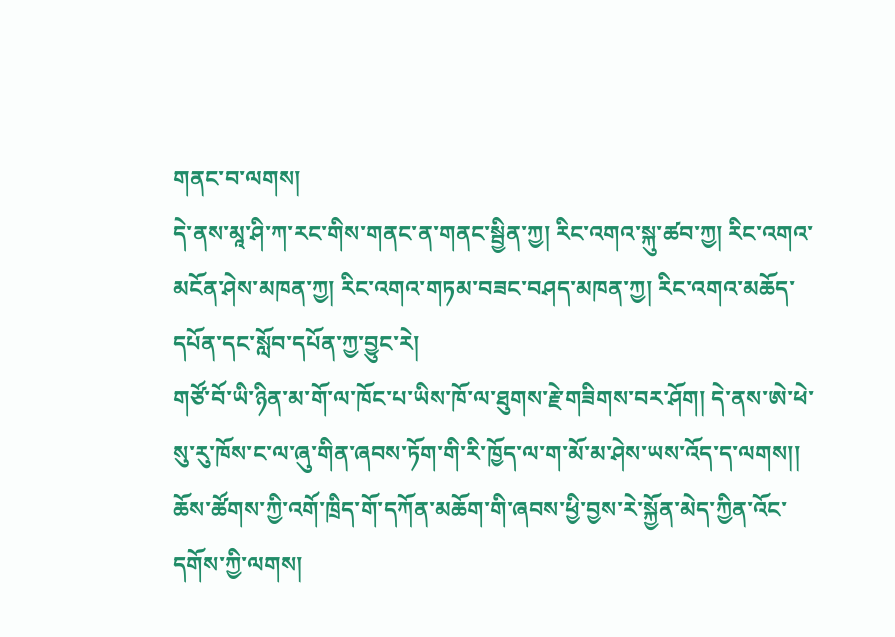གནང་བ་ལགས།
དེ་ནས་མཱ་ཤི་ཀ་རང་གིས་གནང་ན་གནང་སྦྱིན་ཀྱ། རིང་འགའ་སྐུ་ཚབ་ཀྱ། རིང་འགའ་མངོན་ཤེས་མཁན་ཀྱ། རིང་འགའ་གཏམ་བཟང་བཤད་མཁན་ཀྱ། རིང་འགའ་མཆོད་དཔོན་དང་སློབ་དཔོན་ཀྱ་བྱུང་རེ།
གཙོ་བོ་ཡི་ཉིན་མ་གོ་ལ་ཁོང་པ་ཡིས་ཁོ་ལ་ཐུགས་རྗེ་གཟིགས་བར་ཤོག། དེ་ནས་ཨེ་ཕེ་སུ་རུ་ཁོས་ང་ལ་ཞུ་གིན་ཞབས་ཏོག་གི་རི་ཁྱོད་ལ་ག་མོ་མ་ཤེས་ཡས་འོད་ད་ལགས།།
ཆོས་ཚོགས་ཀྱི་འགོ་ཁྲིད་གོ་དཀོན་མཆོག་གི་ཞབས་ཕྱི་བྱས་རེ་སྐྱོན་མེད་ཀྱིན་འོང་དགོས་ཀྱི་ལགས།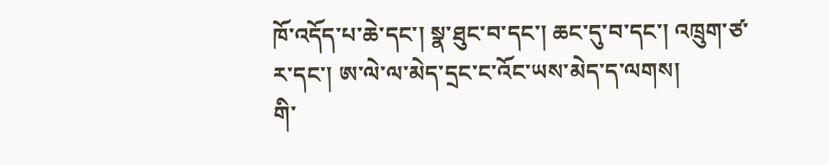ཁོ་འདོད་པ་ཆེ་དང་། སྣ་ཐུང་བ་དང་། ཆང་དུ་བ་དང་། འཁྲུག་ཙ་ར་དང་། ཨ་ལེ་ལ་མེད་དྲང་ང་འོང་ཡས་མེད་ད་ལགས།
གི་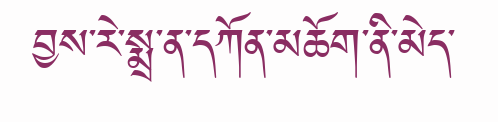བྱས་རེ་སྨྲ་ན་དཀོན་མཆོག་ནི་མེད་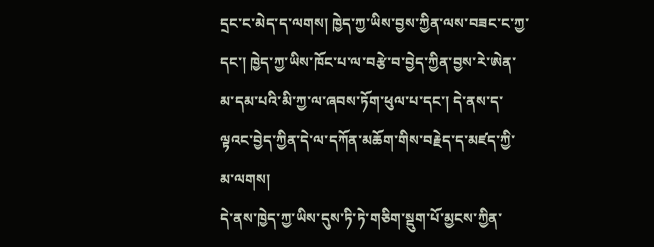དྲང་ང་མེད་ད་ལགས། ཁྱེད་ཀྱ་ཡིས་བྱས་ཀྱིན་ལས་བཟང་ང་ཀྱ་དང་། ཁྱེད་ཀྱ་ཡིས་ཁོང་པ་ལ་བརྩེ་བ་བྱེད་ཀྱིན་བྱས་རེ་ཨེན་མ་དམ་པའི་མི་ཀྱ་ལ་ཞབས་ཏོག་ཕུལ་པ་དང་། དེ་ནས་ད་ལྟའང་བྱེད་ཀྱིན་དེ་ལ་དཀོན་མཆོག་གིས་བརྗེད་ད་མཛད་ཀྱི་མ་ལགས།
དེ་ནས་ཁྱེད་ཀྱ་ཡིས་དུས་ཏི་ཏེ་གཅིག་སྡུག་པོ་མྱངས་ཀྱིན་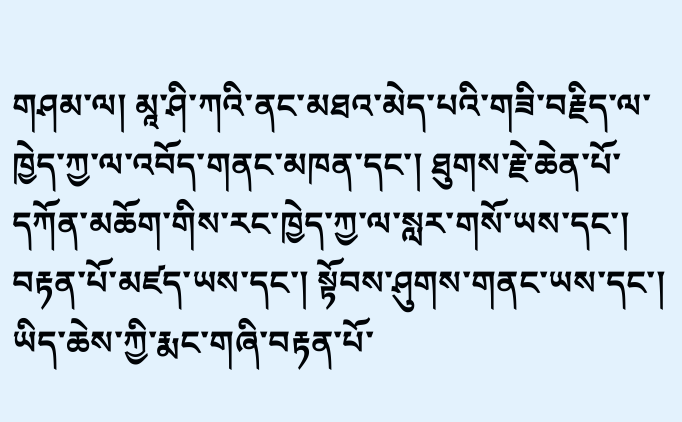གཤམ་ལ། མཱ་ཤི་ཀའི་ནང་མཐའ་མེད་པའི་གཟི་བརྗིད་ལ་ཁྱེད་ཀྱ་ལ་འབོད་གནང་མཁན་དང་། ཐུགས་རྗེ་ཆེན་པོ་དཀོན་མཆོག་གིས་རང་ཁྱེད་ཀྱ་ལ་སླར་གསོ་ཡས་དང་། བརྟན་པོ་མཛད་ཡས་དང་། སྟོབས་ཤུགས་གནང་ཡས་དང་། ཡིད་ཆེས་ཀྱི་རྨང་གཞི་བརྟན་པོ་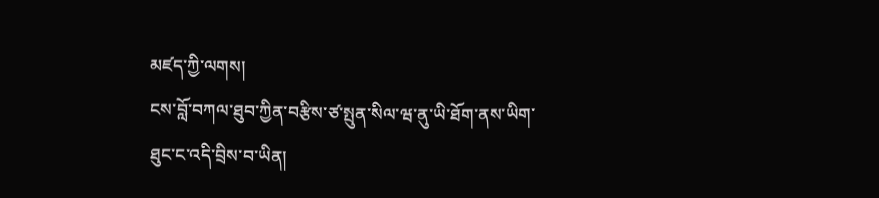མཛད་ཀྱི་ལགས།
ངས་བློ་བཀལ་ཐུབ་ཀྱིན་བརྩིས་ཙ་སྤུན་སིལ་ཝ་ནུ་ཡི་ཐོག་ནས་ཡིག་ཐུང་ང་འདི་བྲིས་བ་ཡིན།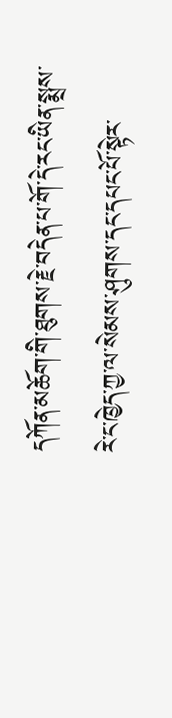དཀོན་མཆོག་གི་ཐུགས་རྗེ་བདེན་པ་གོ་དེ་རང་ཡིན་སྨྲས་རེ་ང་ཁྱེད་ཀྱ་ལ་སེམས་ཤུགས་དང་དཔང་པོ་སྟེར་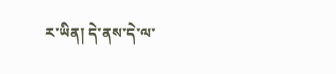ར་ཡིན། དེ་ནས་དེ་ལ་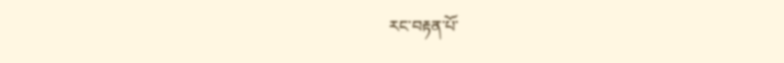རང་བརྟན་པོ་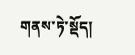གནས་ཏེ་སྡོད།